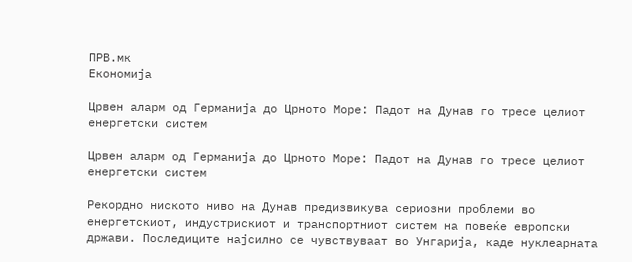ПРВ.мк
Економија

Црвен аларм од Германија до Црното Море: Падот на Дунав го тресе целиот енергетски систем

Црвен аларм од Германија до Црното Море: Падот на Дунав го тресе целиот енергетски систем

Рекордно ниското ниво на Дунав предизвикува сериозни проблеми во енергетскиот, индустрискиот и транспортниот систем на повеќе европски држави. Последиците најсилно се чувствуваат во Унгарија, каде нуклеарната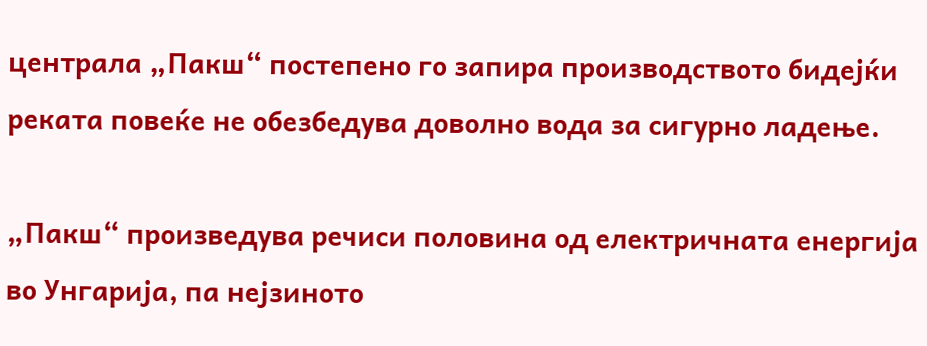централа „Пакш“ постепено го запира производството бидејќи реката повеќе не обезбедува доволно вода за сигурно ладење.

„Пакш“ произведува речиси половина од електричната енергија во Унгарија, па нејзиното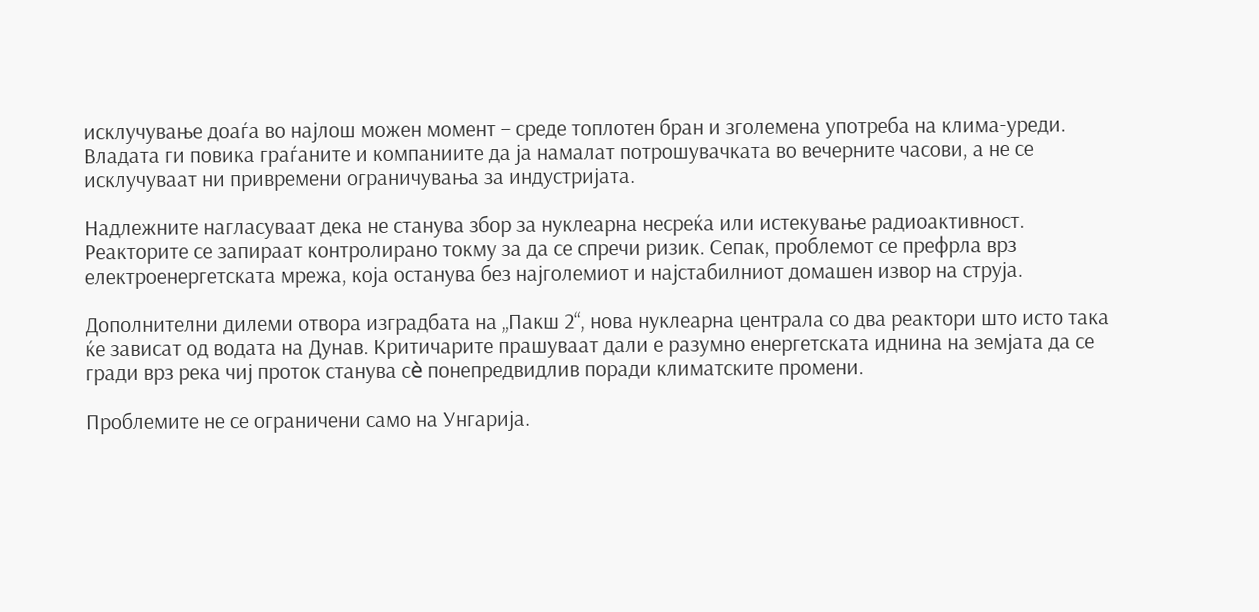исклучување доаѓа во најлош можен момент – среде топлотен бран и зголемена употреба на клима-уреди. Владата ги повика граѓаните и компаниите да ја намалат потрошувачката во вечерните часови, а не се исклучуваат ни привремени ограничувања за индустријата.

Надлежните нагласуваат дека не станува збор за нуклеарна несреќа или истекување радиоактивност. Реакторите се запираат контролирано токму за да се спречи ризик. Сепак, проблемот се префрла врз електроенергетската мрежа, која останува без најголемиот и најстабилниот домашен извор на струја.

Дополнителни дилеми отвора изградбата на „Пакш 2“, нова нуклеарна централа со два реактори што исто така ќе зависат од водата на Дунав. Критичарите прашуваат дали е разумно енергетската иднина на земјата да се гради врз река чиј проток станува сè понепредвидлив поради климатските промени.

Проблемите не се ограничени само на Унгарија.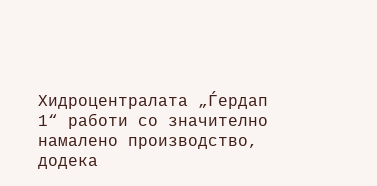Хидроцентралата „Ѓердап 1“ работи со значително намалено производство, додека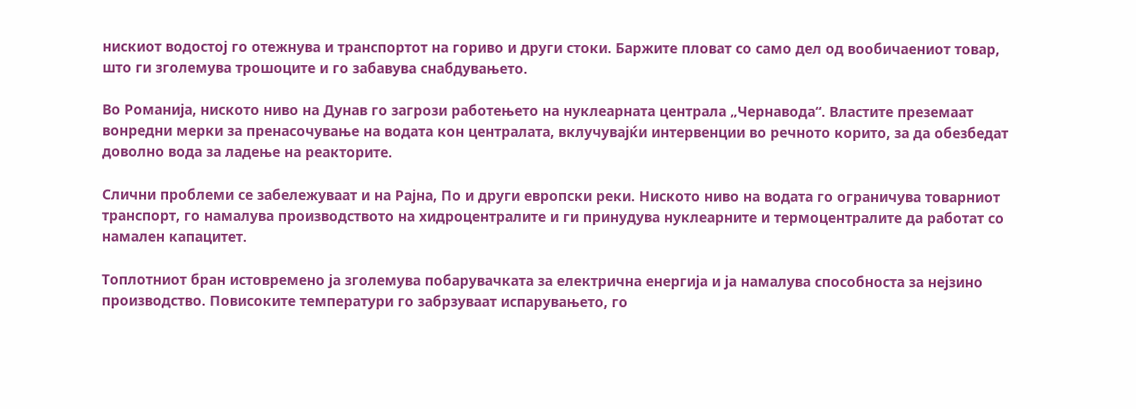нискиот водостој го отежнува и транспортот на гориво и други стоки. Баржите пловат со само дел од вообичаениот товар, што ги зголемува трошоците и го забавува снабдувањето.

Во Романија, ниското ниво на Дунав го загрози работењето на нуклеарната централа „Чернавода“. Властите преземаат вонредни мерки за пренасочување на водата кон централата, вклучувајќи интервенции во речното корито, за да обезбедат доволно вода за ладење на реакторите.

Слични проблеми се забележуваат и на Рајна, По и други европски реки. Ниското ниво на водата го ограничува товарниот транспорт, го намалува производството на хидроцентралите и ги принудува нуклеарните и термоцентралите да работат со намален капацитет.

Топлотниот бран истовремено ја зголемува побарувачката за електрична енергија и ја намалува способноста за нејзино производство. Повисоките температури го забрзуваат испарувањето, го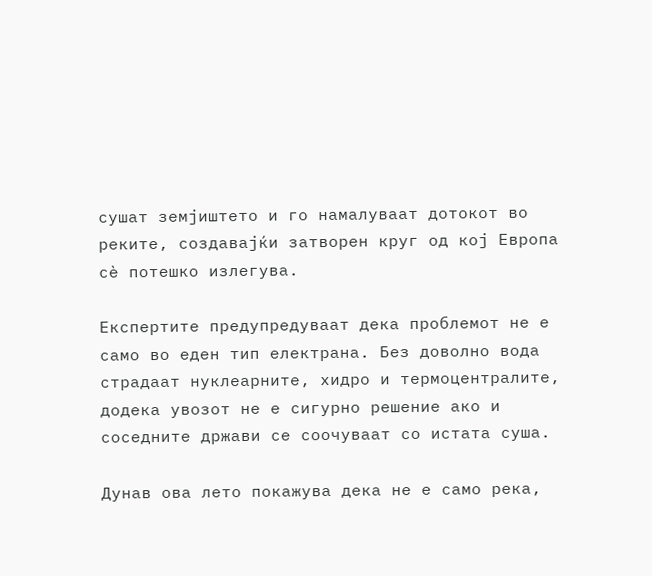сушат земјиштето и го намалуваат дотокот во реките, создавајќи затворен круг од кој Европа сè потешко излегува.

Експертите предупредуваат дека проблемот не е само во еден тип електрана. Без доволно вода страдаат нуклеарните, хидро и термоцентралите, додека увозот не е сигурно решение ако и соседните држави се соочуваат со истата суша.

Дунав ова лето покажува дека не е само река,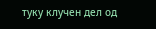туку клучен дел од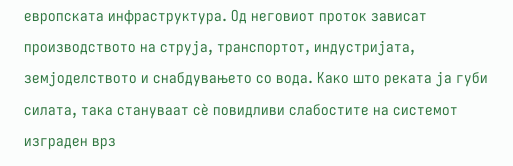европската инфраструктура. Од неговиот проток зависат производството на струја, транспортот, индустријата, земјоделството и снабдувањето со вода. Како што реката ја губи силата, така стануваат сè повидливи слабостите на системот изграден врз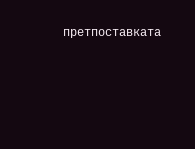претпоставката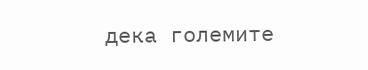дека големите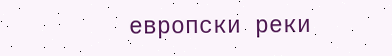европски реки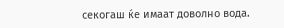секогаш ќе имаат доволно вода.